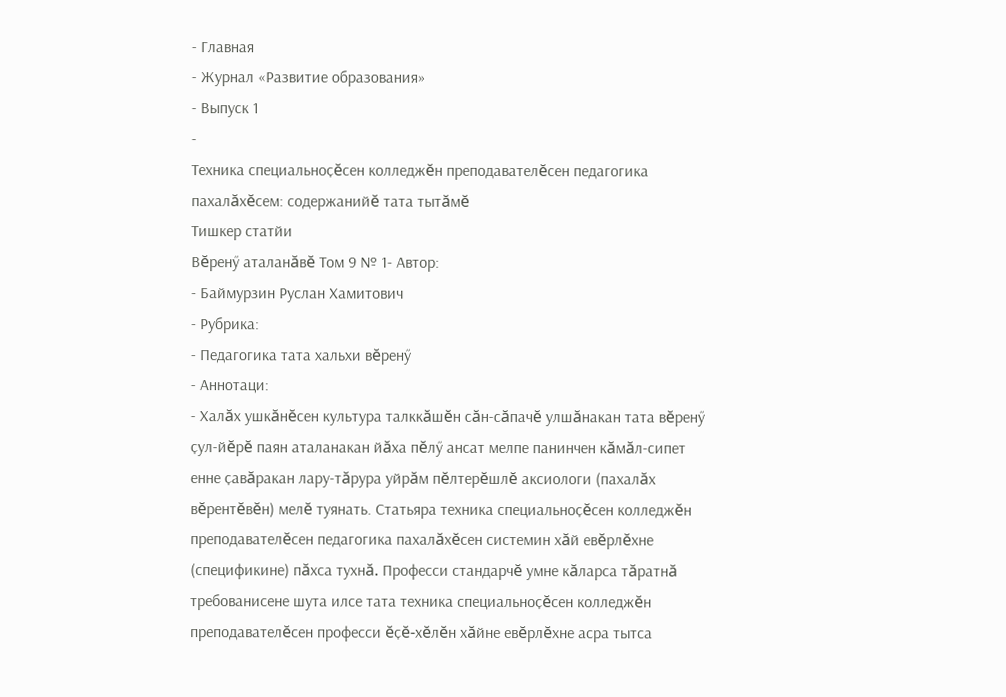- Главная
- Журнал «Развитие образования»
- Выпуск 1
-
Техника специальноҫĕсен колледжĕн преподавателĕсен педагогика пахалăхĕсем: содержанийĕ тата тытăмĕ
Тишкер статйи
Вĕренӳ аталанăвĕ Том 9 № 1- Автор:
- Баймурзин Руслан Хамитович
- Рубрика:
- Педагогика тата хальхи вĕренӳ
- Аннотаци:
- Халăх ушкăнĕсен культура талккăшĕн сăн-сăпачĕ улшăнакан тата вĕренӳ ҫул-йĕрĕ паян аталанакан йăха пĕлӳ ансат мелпе панинчен кăмăл-сипет енне ҫавăракан лару-тăрура уйрăм пĕлтерĕшлĕ аксиологи (пахалăх вĕрентĕвĕн) мелĕ туянать. Статьяра техника специальноҫĕсен колледжĕн преподавателĕсен педагогика пахалăхĕсен системин хăй евĕрлĕхне (спецификине) пăхса тухнă. Професси стандарчĕ умне кăларса тăратнă требованисене шута илсе тата техника специальноҫĕсен колледжĕн преподавателĕсен професси ĕҫĕ-хĕлĕн хăйне евĕрлĕхне асра тытса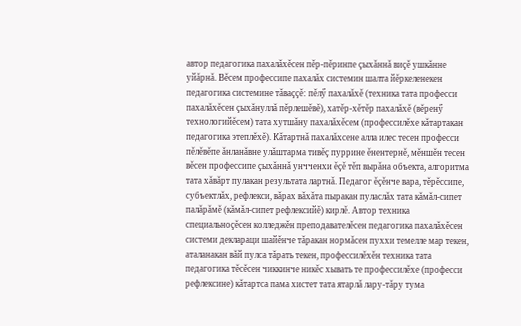автор педагогика пахалăхĕсен пĕр-пĕринпе ҫыхăннă виҫĕ ушкăнне уйăрнă. Вĕсем профессипе пахалăх системин шалта йĕркеленекен педагогика системине тăваҫҫĕ: пĕлӳ пахалăхĕ (техника тата професси пахалăхĕсен ҫыхăнуллă пĕрлешĕвĕ), хатĕр-хĕтĕр пахалăхĕ (вĕренӳ технологийĕсем) тата хутшăну пахалăхĕсем (профессилĕхе кăтартакан педагогика этеплĕхĕ). Кăтартнă пахалăхсене алла илес тесен професси пĕлĕвĕпе ăнланăвне улăштарма тивĕҫ пуррине ĕнентернĕ, мĕншĕн тесен вĕсен профессипе ҫыхăннă унчченхи ĕҫĕ тĕп вырăна объекта, алгоритма тата хăвăрт пулакан результата лартнă. Педагог ĕҫĕнче вара, тĕрĕссипе, субъектлăх, рефлекси, вăрах вăхăта пыракан пуласлăх тата кăмăл-сипет палăрăмĕ (кăмăл-сипет рефлексийĕ) кирлĕ. Автор техника специальноҫĕсен колледжĕн преподавателĕсен педагогика пахалăхĕсен системи деклараци шайĕнче тăракан нормăсен пуххи темелле мар текен, аталанакан вăй пулса тăрать текен, профессилĕхĕн техника тата педагогика тĕсĕсен чиккинче никĕс хывать те профессилĕхе (професси рефлексине) кăтартса пама хистет тата ятарлă лару-тăру тума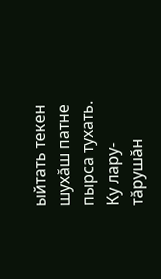ыйтать текен шухăш патне пырса тухать. Ку лару-тăрушăн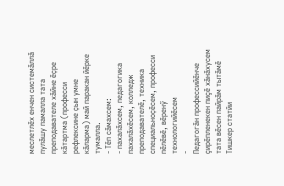меслетлĕх енчен системăллă пулăшу памалла тата преподавателе хăйне ĕҫре кăтартма (професси рефлексине ҫын умне кăларма) май паракан йĕрке тумалла.
- Тӗп сӑмахсем:
- пахалăхсем, педагогика пахалăхĕсем, колледж преподавателĕ, техника специальноҫĕсем, професси пĕлĕвĕ, вĕренӳ технологийĕсем
-
Педагогăн профессийĕнче çирĕпленекен пиçĕ хăнăхусем тата вĕсен пайрăм тытăмĕ
Тишкер статйи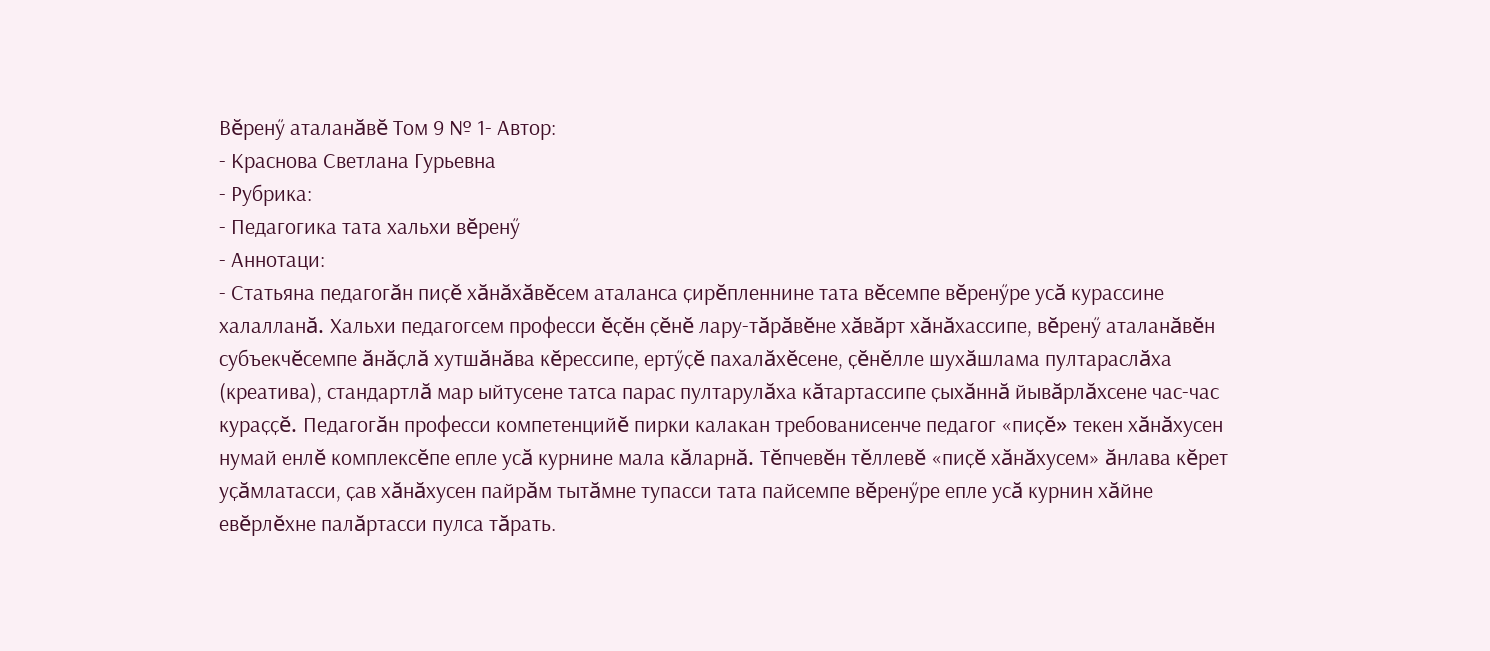Вĕренӳ аталанăвĕ Том 9 № 1- Автор:
- Краснова Светлана Гурьевна
- Рубрика:
- Педагогика тата хальхи вĕренӳ
- Аннотаци:
- Статьяна педагогăн пиҫĕ хăнăхăвĕсем аталанса ҫирĕпленнине тата вĕсемпе вĕренӳре усă курассине халалланă. Хальхи педагогсем професси ĕҫĕн ҫĕнĕ лару-тăрăвĕне хăвăрт хăнăхассипе, вĕренӳ аталанăвĕн субъекчĕсемпе ăнăҫлă хутшăнăва кĕрессипе, ертӳҫĕ пахалăхĕсене, ҫĕнĕлле шухăшлама пултараслăха (креатива), стандартлă мар ыйтусене татса парас пултарулăха кăтартассипе ҫыхăннă йывăрлăхсене час-час кураҫҫĕ. Педагогăн професси компетенцийĕ пирки калакан требованисенче педагог «пиҫĕ» текен хăнăхусен нумай енлĕ комплексĕпе епле усă курнине мала кăларнă. Тĕпчевĕн тĕллевĕ «пиҫĕ хăнăхусем» ăнлава кĕрет уҫăмлатасси, ҫав хăнăхусен пайрăм тытăмне тупасси тата пайсемпе вĕренӳре епле усă курнин хăйне евĕрлĕхне палăртасси пулса тăрать.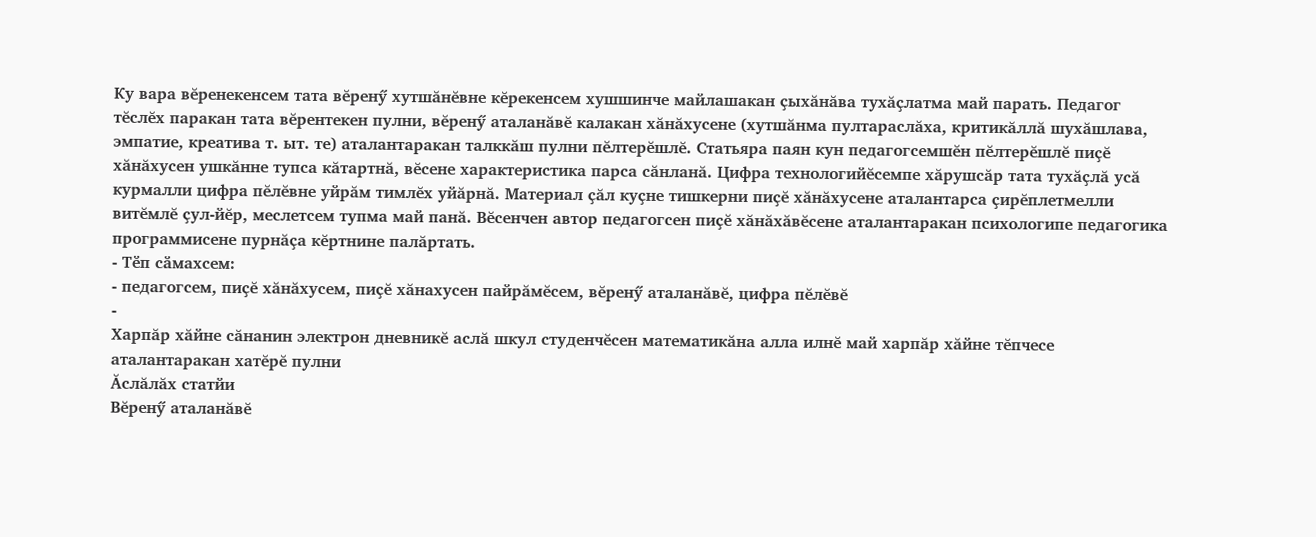Ку вара вĕренекенсем тата вĕренӳ хутшăнĕвне кĕрекенсем хушшинче майлашакан ҫыхăнăва тухăҫлатма май парать. Педагог тĕслĕх паракан тата вĕрентекен пулни, вĕренӳ аталанăвĕ калакан хăнăхусене (хутшăнма пултараслăха, критикăллă шухăшлава, эмпатие, креатива т. ыт. те) аталантаракан талккăш пулни пĕлтерĕшлĕ. Статьяра паян кун педагогсемшĕн пĕлтерĕшлĕ пиҫĕ хăнăхусен ушкăнне тупса кăтартнă, вĕсене характеристика парса сăнланă. Цифра технологийĕсемпе хăрушсăр тата тухăҫлă усă курмалли цифра пĕлĕвне уйрăм тимлĕх уйăрнă. Материал ҫăл куҫне тишкерни пиҫĕ хăнăхусене аталантарса ҫирĕплетмелли витĕмлĕ ҫул-йĕр, меслетсем тупма май панă. Вĕсенчен автор педагогсен пиҫĕ хăнăхăвĕсене аталантаракан психологипе педагогика программисене пурнăҫа кĕртнине палăртать.
- Тӗп сӑмахсем:
- педагогсем, пиҫĕ хăнăхусем, пиҫĕ хăнахусен пайрăмĕсем, вĕренӳ аталанăвĕ, цифра пĕлĕвĕ
-
Харпăр хăйне сăнанин электрон дневникĕ аслă шкул студенчĕсен математикăна алла илнĕ май харпăр хăйне тĕпчесе аталантаракан хатĕрĕ пулни
Ăслăлăх статйи
Вĕренӳ аталанăвĕ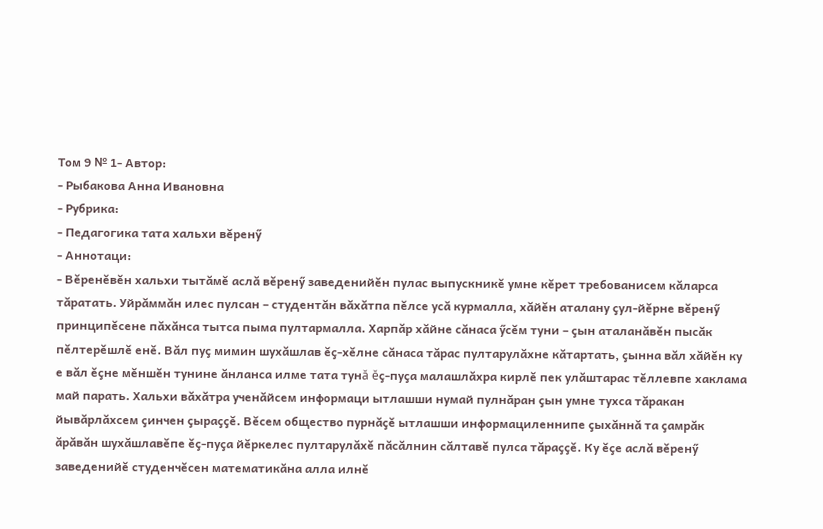Том 9 № 1- Автор:
- Рыбакова Анна Ивановна
- Рубрика:
- Педагогика тата хальхи вĕренӳ
- Аннотаци:
- Вĕренĕвĕн хальхи тытăмĕ аслă вĕренӳ заведенийĕн пулас выпускникĕ умне кĕрет требованисем кăларса тăратать. Уйрăммăн илес пулсан – студентăн вăхăтпа пĕлсе усă курмалла, хăйĕн аталану ҫул-йĕрне вĕренӳ принципĕсене пăхăнса тытса пыма пултармалла. Харпăр хăйне сăнаса ӳсĕм туни – ҫын аталанăвĕн пысăк пĕлтерĕшлĕ енĕ. Вăл пуҫ мимин шухăшлав ĕҫ-хĕлне сăнаса тăрас пултарулăхне кăтартать, ҫынна вăл хăйĕн ку е вăл ĕҫне мĕншĕн тунине ăнланса илме тата тунă ĕҫ-пуҫа малашлăхра кирлĕ пек улăштарас тĕллевпе хаклама май парать. Хальхи вăхăтра ученăйсем информаци ытлашши нумай пулнăран ҫын умне тухса тăракан йывăрлăхсем ҫинчен ҫыраҫҫĕ. Вĕсем общество пурнăҫĕ ытлашши информациленнипе ҫыхăннă та ҫамрăк ăрăвăн шухăшлавĕпе ĕҫ-пуҫа йĕркелес пултарулăхĕ пăсăлнин сăлтавĕ пулса тăраҫҫĕ. Ку ĕҫе аслă вĕренӳ заведенийĕ студенчĕсен математикăна алла илнĕ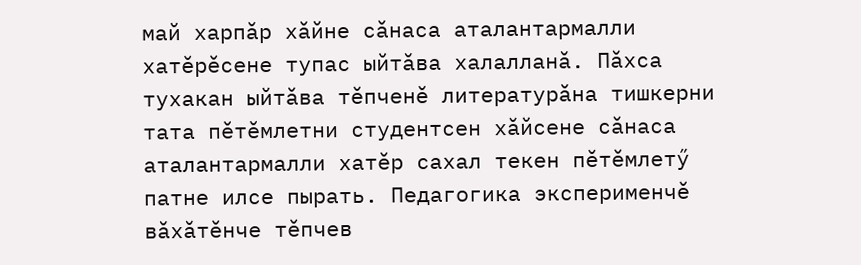май харпăр хăйне сăнаса аталантармалли хатĕрĕсене тупас ыйтăва халалланă. Пăхса тухакан ыйтăва тĕпченĕ литературăна тишкерни тата пĕтĕмлетни студентсен хăйсене сăнаса аталантармалли хатĕр сахал текен пĕтĕмлетӳ патне илсе пырать. Педагогика эксперименчĕ вăхăтĕнче тĕпчев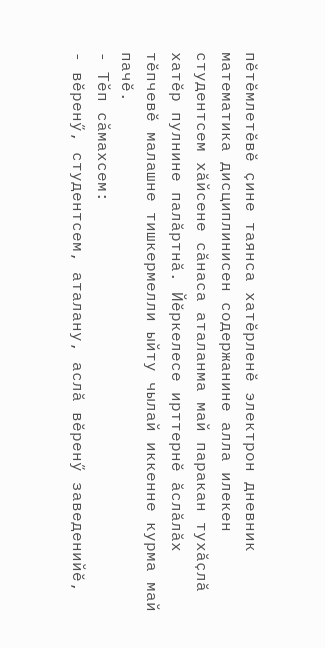пĕтĕмлетĕвĕ ҫине таянса хатĕрленĕ электрон дневник математика дисциплинисен содержанине алла илекен студентсем хăйсене сăнаса аталанма май паракан тухăҫлă хатĕр пулнине палăртнă. Йĕркелесе ирттернĕ ăслăлăх тĕпчевĕ малашне тишкермелли ыйту чылай иккенне курма май пачĕ.
- Тӗп сӑмахсем:
- вĕренӳ, студентсем, аталану, аслă вĕренӳ заведенийĕ,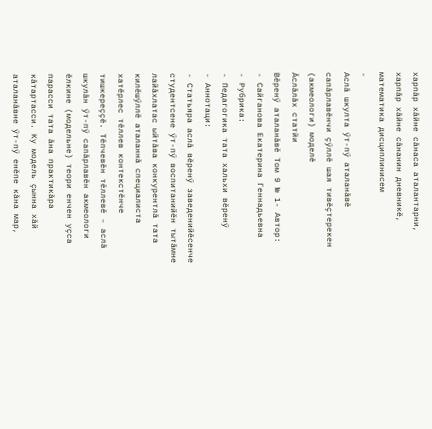харпăр хăйне сăнаса аталантарни, харпăр хăйне сăнанин дневникĕ, математика дисциплинисем
-
Аслă шкулта ӳт-пӳ аталанăвĕ сапăрлавĕнчи ҫӳллĕ шая тивĕҫтерекен (акмеологи) моделĕ
Ăслăлăх статйи
Вĕренӳ аталанăвĕ Том 9 № 1- Автор:
- Сайганова Екатерина Геннадьевна
- Рубрика:
- Педагогика тата хальхи вĕренӳ
- Аннотаци:
- Статьяра аслӑ вӗренӳ заведенийӗсенче студентсене ӳт-пӳ воспитанийӗн тытӑмне лайӑхлатас ыйтӑва конкурентлӑ тата килӗшӳллӗ аталаннӑ специалиста хатĕрлес тӗллев контекстӗнче тишкереҫҫӗ. Тĕпчевĕн тĕллевĕ – аслă шкулăн ӳт-пӳ сапăрлавĕн акмеологи ĕлкине (модельне) теори енчен уҫса парасси тата ăна практикăра кăтартасси. Ку модель ҫынна хăй аталанăвне ӳт-пӳ енĕпе кăна мар,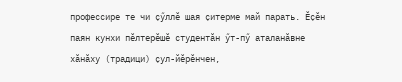профессире те чи ҫӳллĕ шая ҫитерме май парать. Ĕҫĕн паян кунхи пĕлтерĕшĕ студентăн ӳт-пӳ аталанăвне хăнăху (традици) ҫул-йĕрĕнчен,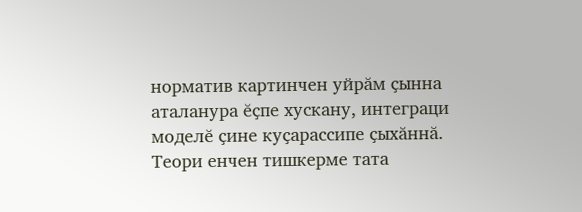норматив картинчен уйрăм ҫынна аталанура ĕҫпе хускану, интеграци моделĕ ҫине куҫарассипе ҫыхăннă. Теори енчен тишкерме тата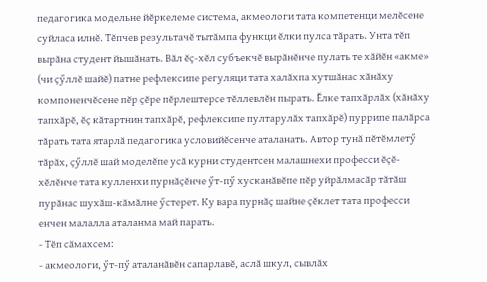педагогика модельне йĕркелеме система, акмеологи тата компетенци мелĕсене суйласа илнĕ. Тĕпчев результачĕ тытăмпа функци ĕлки пулса тăрать. Унта тĕп вырăна студент йышăнать. Вăл ĕҫ-хĕл субъекчĕ вырăнĕнче пулать те хăйĕн «акме» (чи ҫӳллĕ шайĕ) патне рефлексипе регуляци тата халăхпа хутшăнас хăнăху компоненчĕсене пĕр ҫĕре пĕрлештерсе тĕллевлĕн пырать. Ĕлке тапхăрлăх (хăнăху тапхăрĕ, ĕҫ кăтартнин тапхăрĕ, рефлексипе пултарулăх тапхăрĕ) пуррипе палăрса тăрать тата ятарлă педагогика условийĕсенче аталанать. Автор тунă пĕтĕмлетӳ тăрăх, ҫӳллĕ шай моделĕпе усă курни студентсен малашнехи професси ĕҫĕ-хĕлĕнче тата кулленхи пурнăҫĕнче ӳт-пӳ хусканăвĕпе пĕр уйрăлмасăр тăтăш пурăнас шухăш-кăмăлне ӳстерет. Ку вара пурнăҫ шайне ҫĕклет тата професси енчен малалла аталанма май парать.
- Тӗп сӑмахсем:
- акмеологи, ӳт-пӳ аталанăвĕн сапарлавĕ, аслă шкул, сывлăх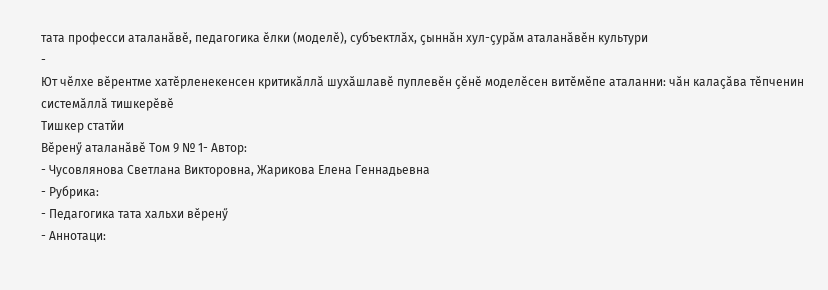тата професси аталанăвĕ, педагогика ĕлки (моделĕ), субъектлăх, ҫыннăн хул-ҫурăм аталанăвĕн культури
-
Ют чĕлхе вĕрентме хатĕрленекенсен критикăллă шухăшлавĕ пуплевĕн ҫĕнĕ моделĕсен витĕмĕпе аталанни: чăн калаҫăва тĕпченин системăллă тишкерĕвĕ
Тишкер статйи
Вĕренӳ аталанăвĕ Том 9 № 1- Автор:
- Чусовлянова Светлана Викторовна, Жарикова Елена Геннадьевна
- Рубрика:
- Педагогика тата хальхи вĕренӳ
- Аннотаци: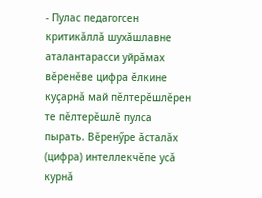- Пулас педагогсен критикăллă шухăшлавне аталантарасси уйрăмах вĕренĕве цифра ĕлкине куҫарнă май пĕлтерĕшлĕрен те пĕлтерĕшлĕ пулса пырать. Вĕренӳре ăсталăх (цифра) интеллекчĕпе усă курнă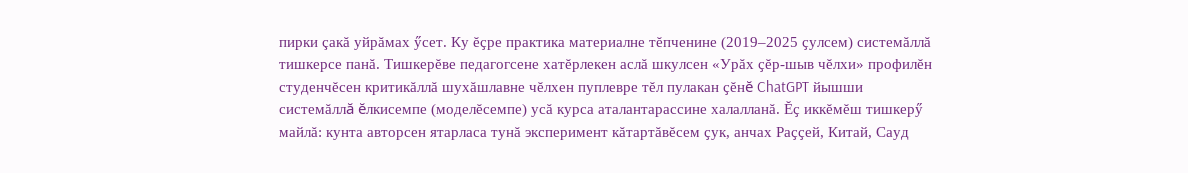пирки çакă уйрăмах ӳсет. Ку ĕҫре практика материалне тĕпченине (2019–2025 ҫулсем) системăллă тишкерсе панă. Тишкерĕве педагогсене хатĕрлекен аслă шкулсен «Урăх ҫĕр-шыв чĕлхи» профилĕн студенчĕсен критикăллă шухăшлавне чĕлхен пуплевре тĕл пулакан ҫĕнĕ ChatGPT йышши системăллă ĕлкисемпе (моделĕсемпе) усă курса аталантарассине халалланă. Ĕҫ иккĕмĕш тишкерӳ майлă: кунта авторсен ятарласа тунă эксперимент кăтартăвĕсем ҫук, анчах Раҫҫей, Китай, Сауд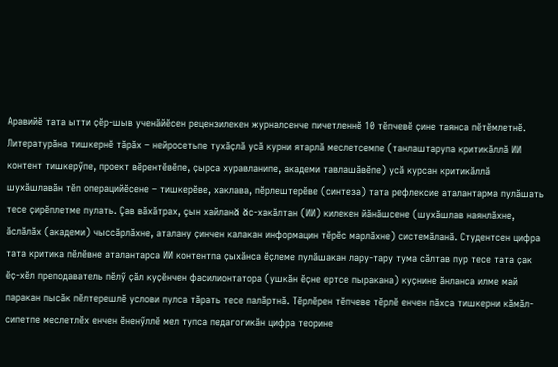Аравийĕ тата ытти ҫĕр-шыв ученăйĕсен рецензилекен журналсенче пичетленнĕ 10 тĕпчевĕ ҫине таянса пĕтĕмлетнĕ. Литературăна тишкернĕ тăрăх – нейросетьпе тухăҫлă усă курни ятарлă меслетсемпе (танлаштарупа критикăллă ИИ контент тишкерӳпе, проект вĕрентĕвĕпе, ҫырса хуравланипе, академи тавлашăвĕпе) усă курсан критикăллă шухăшлавăн тĕп операцийĕсене – тишкерĕве, хаклава, пĕрлештерĕве (синтеза) тата рефлексие аталантарма пулăшать тесе ҫирĕплетме пулать. Çав вăхăтрах, çын хайланă ăс-хакăлтан (ИИ) килекен йăнăшсене (шухăшлав наянлăхне, ăслăлăх (академи) чыссăрлăхне, аталану ҫинчен калакан информацин тĕрĕс марлăхне) системăланă. Студентсен цифра тата критика пĕлĕвне аталантарса ИИ контентпа ҫыхăнса ĕҫлеме пулăшакан лару-тару тума сăлтав пур тесе тата ҫак ĕҫ-хĕл преподаватель пĕлӳ ҫăл куҫĕнчен фасилионтатора (ушкăн ĕҫне ертсе пыракана) куҫнине ăнланса илме май паракан пысăк пĕлтерешлĕ услови пулса тăрать тесе палăртнă. Тĕрлĕрен тĕпчеве тĕрлĕ енчен пăхса тишкерни кăмăл-сипетпе меслетлĕх енчен ĕненӳллĕ мел тупса педагогикăн цифра теорине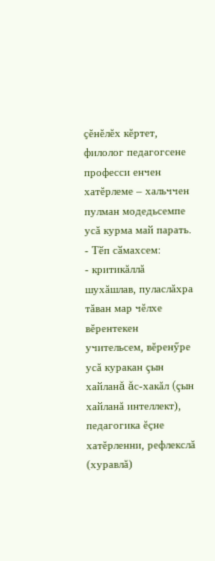ҫĕнĕлĕх кĕртет, филолог педагогсене професси енчен хатĕрлеме – хальччен пулман модедьсемпе усă курма май парать.
- Тӗп сӑмахсем:
- критикăллă шухăшлав, пуласлăхра тăван мар чĕлхе вĕрентекен учительсем, вĕренӳре усă куракан çын хайланă ăс-хакăл (çын хайланă интеллект), педагогика ĕҫне хатĕрленни, рефлекслă (хуравлă)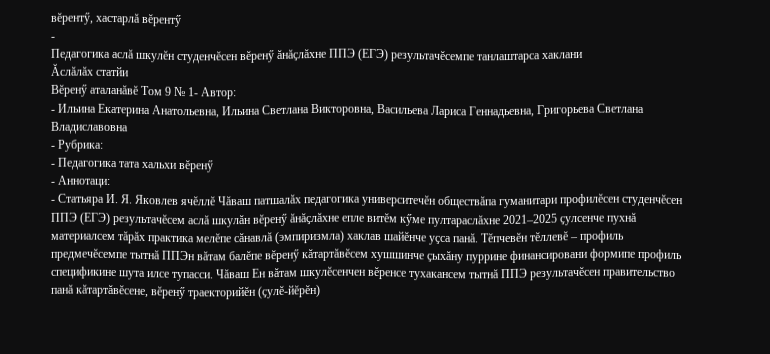вĕрентӳ, хастарлă вĕрентӳ
-
Педагогика аслă шкулĕн студенчĕсен вĕренӳ ăнăҫлăхне ППЭ (ЕГЭ) результачĕсемпе танлаштарса хаклани
Ăслăлăх статйи
Вĕренӳ аталанăвĕ Том 9 № 1- Автор:
- Ильина Екатерина Анатольевна, Ильина Светлана Викторовна, Васильева Лариса Геннадьевна, Григорьева Светлана Владиславовна
- Рубрика:
- Педагогика тата хальхи вĕренӳ
- Аннотаци:
- Статьяра И. Я. Яковлев ячĕллĕ Чăваш патшалăх педагогика университечĕн обществăпа гуманитари профилĕсен студенчĕсен ППЭ (ЕГЭ) результачĕсем аслă шкулăн вĕренӳ ăнăҫлăхне епле витĕм кӳме пултараслăхне 2021–2025 ҫулсенче пухнă материалсем тăрăх практика мелĕпе сăнавлă (эмпиризмла) хаклав шайĕнче уҫса панă. Тĕпчевĕн тĕллевĕ – профиль предмечĕсемпе тытнă ППЭн вăтам балĕпе вĕренӳ кăтартăвĕсем хушшинче ҫыхăну пуррине финансировани формипе профиль спецификине шута илсе тупасси. Чăваш Ен вăтам шкулĕсенчен вĕренсе тухакансем тытнă ППЭ результачĕсен правительство панă кăтартăвĕсене, вĕренӳ траекторийĕн (ҫулĕ-йĕрĕн)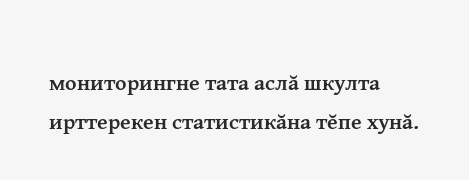мониторингне тата аслă шкулта ирттерекен статистикăна тĕпе хунă.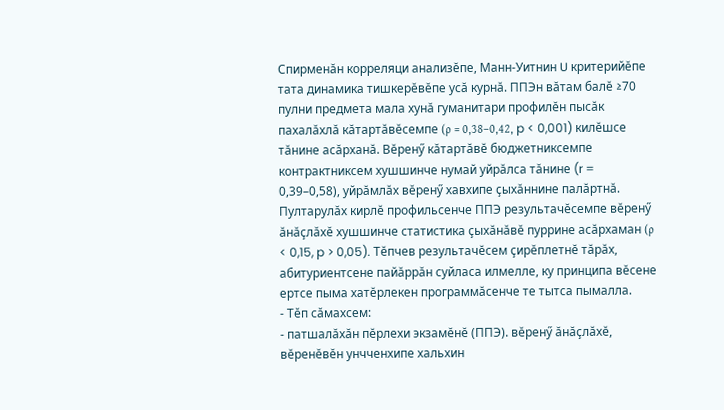Спирменăн корреляци анализĕпе, Манн-Уитнин U критерийĕпе тата динамика тишкерĕвĕпе усă курнă. ППЭн вăтам балĕ ≥70 пулни предмета мала хунă гуманитари профилĕн пысăк пахалăхлă кăтартăвĕсемпе (ρ = 0,38–0,42, p < 0,001) килĕшсе тăнине асăрханă. Вĕренӳ кăтартăвĕ бюджетниксемпе контрактниксем хушшинче нумай уйрăлса тăнине (r = 0,39–0,58), уйрăмлăх вĕренӳ хавхипе ҫыхăннине палăртнă. Пултарулăх кирлĕ профильсенче ППЭ результачĕсемпе вĕренӳ ăнăҫлăхĕ хушшинче статистика ҫыхăнăвĕ пуррине асăрхаман (ρ < 0,15, p > 0,05). Тĕпчев результачĕсем ҫирĕплетнĕ тăрăх, абитуриентсене пайăррăн суйласа илмелле, ку принципа вĕсене ертсе пыма хатĕрлекен программăсенче те тытса пымалла.
- Тӗп сӑмахсем:
- патшалăхăн пĕрлехи экзамĕнĕ (ППЭ). вĕренӳ ăнăҫлăхĕ, вĕренĕвĕн унчченхипе хальхин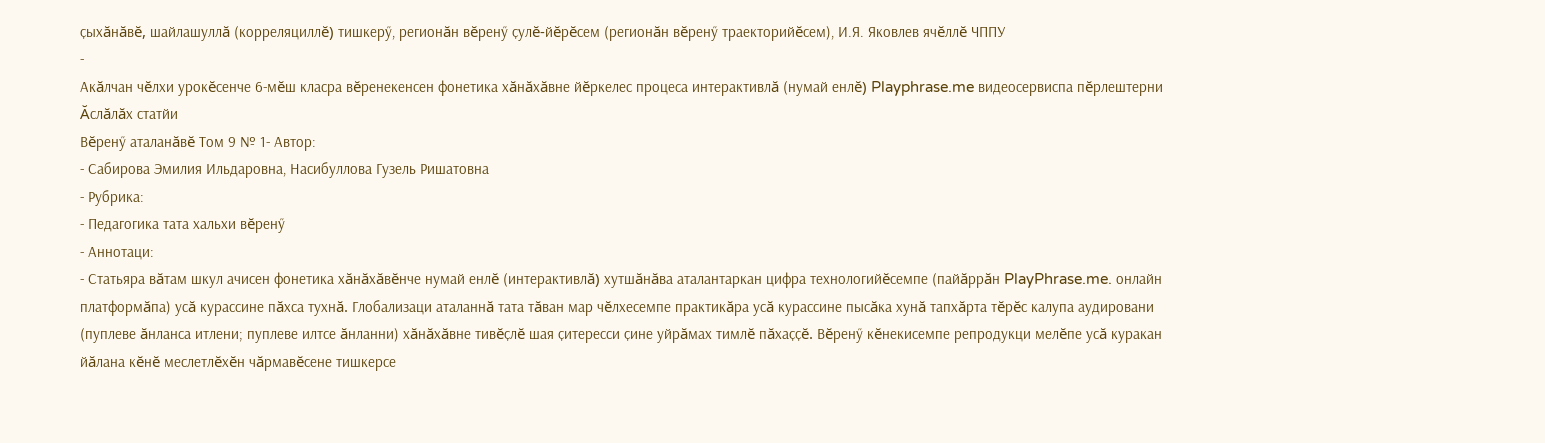ҫыхăнăвĕ, шайлашуллă (корреляциллĕ) тишкерӳ, регионăн вĕренӳ ҫулĕ-йĕрĕсем (регионăн вĕренӳ траекторийĕсем), И.Я. Яковлев ячĕллĕ ЧППУ
-
Акăлчан чĕлхи урокĕсенче 6-мĕш класра вĕренекенсен фонетика хăнăхăвне йĕркелес процеса интерактивлă (нумай енлĕ) Playphrase.me видеосервиспа пĕрлештерни
Ăслăлăх статйи
Вĕренӳ аталанăвĕ Том 9 № 1- Автор:
- Сабирова Эмилия Ильдаровна, Насибуллова Гузель Ришатовна
- Рубрика:
- Педагогика тата хальхи вĕренӳ
- Аннотаци:
- Статьяра вăтам шкул ачисен фонетика хăнăхăвĕнче нумай енлĕ (интерактивлă) хутшăнăва аталантаркан цифра технологийĕсемпе (пайăррăн PlayPhrase.me. онлайн платформăпа) усă курассине пăхса тухнă. Глобализаци аталаннă тата тăван мар чĕлхесемпе практикăра усă курассине пысăка хунă тапхăрта тĕрĕс калупа аудировани (пуплеве ăнланса итлени; пуплеве илтсе ăнланни) хăнăхăвне тивĕҫлĕ шая ҫитересси ҫине уйрăмах тимлĕ пăхаҫҫĕ. Вĕренӳ кĕнекисемпе репродукци мелĕпе усă куракан йăлана кĕнĕ меслетлĕхĕн чăрмавĕсене тишкерсе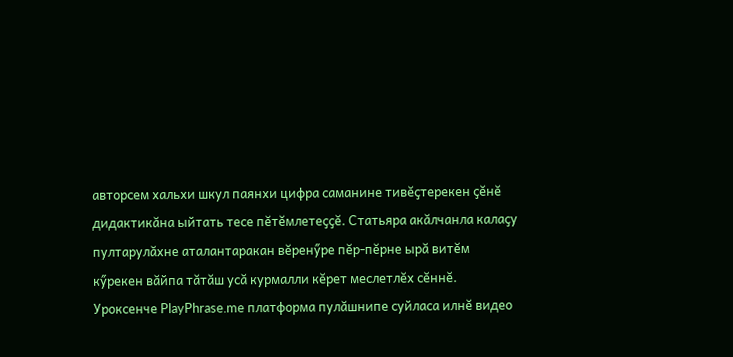авторсем хальхи шкул паянхи цифра саманине тивĕҫтерекен ҫĕнĕ дидактикăна ыйтать тесе пĕтĕмлетеҫҫĕ. Статьяра акăлчанла калаҫу пултарулăхне аталантаракан вĕренӳре пĕр-пĕрне ырă витĕм кӳрекен вăйпа тăтăш усă курмалли кĕрет меслетлĕх сĕннĕ. Уроксенче PlayPhrase.me платформа пулăшнипе суйласа илнĕ видео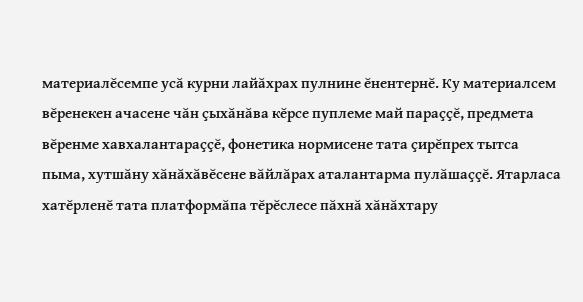материалĕсемпе усă курни лайăхрах пулнине ĕнентернĕ. Ку материалсем вĕренекен ачасене чăн ҫыхăнăва кĕрсе пуплеме май параҫҫĕ, предмета вĕренме хавхалантараҫҫĕ, фонетика нормисене тата ҫирĕпрех тытса пыма, хутшăну хăнăхăвĕсене вăйлăрах аталантарма пулăшаҫҫĕ. Ятарласа хатĕрленĕ тата платформăпа тĕрĕслесе пăхнă хăнăхтару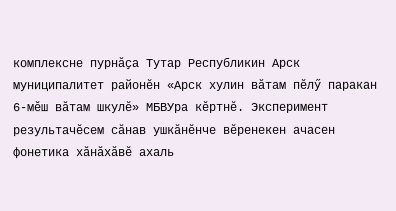комплексне пурнăҫа Тутар Республикин Арск муниципалитет районĕн «Арск хулин вăтам пĕлӳ паракан 6-мĕш вăтам шкулĕ» МБВУра кĕртнĕ. Эксперимент результачĕсем сăнав ушкăнĕнче вĕренекен ачасен фонетика хăнăхăвĕ ахаль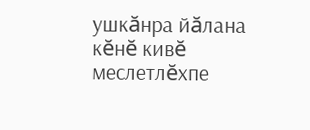ушкăнра йăлана кĕнĕ кивĕ меслетлĕхпе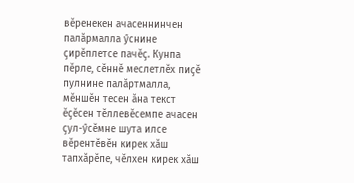вĕренекен ачасеннинчен палăрмалла ӳснине ҫирĕплетсе пачĕҫ. Кунпа пĕрле, сĕннĕ меслетлĕх пиҫĕ пулнине палăртмалла, мĕншĕн тесен ăна текст ĕҫĕсен тĕллевĕсемпе ачасен ҫул-ӳсĕмне шута илсе вĕрентĕвĕн кирек хăш тапхăрĕпе, чĕлхен кирек хăш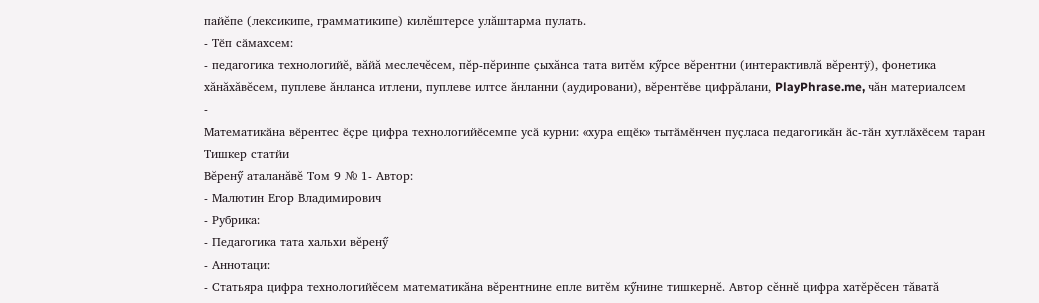пайĕпе (лексикипе, грамматикипе) килĕштерсе улăштарма пулать.
- Тӗп сӑмахсем:
- педагогика технологийĕ, вăйă меслечĕсем, пĕр-пĕринпе ҫыхăнса тата витĕм кӳрсе вĕрентни (интерактивлă вĕрентÿ), фонетика хăнăхăвĕсем, пуплеве ăнланса итлени, пуплеве илтсе ăнланни (аудировани), вĕрентĕве цифрăлани, PlayPhrase.me, чăн материалсем
-
Математикӑна вӗрентес ӗҫре цифра технологийӗсемпе усӑ курни: «хура ещӗк» тытӑмӗнчен пуҫласа педагогикӑн ӑс-тӑн хутлӑхӗсем таран
Тишкер статйи
Вĕренӳ аталанăвĕ Том 9 № 1- Автор:
- Малютин Егор Владимирович
- Рубрика:
- Педагогика тата хальхи вĕренӳ
- Аннотаци:
- Статьяра цифра технологийĕсем математикăна вĕрентнине епле витĕм кӳнине тишкернĕ. Автор сĕннĕ цифра хатĕрĕсен тăватă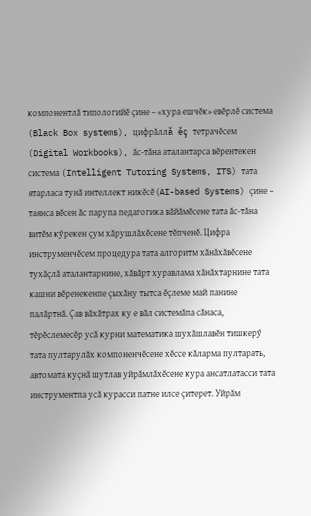компонентлă типологийĕ ҫине – «хура ешчĕк» евĕрлĕ система (Black Box systems), цифрăллă ĕç тетрачĕсем (Digital Workbooks), ăс-тăна аталантарса вĕрентекен система (Intelligent Tutoring Systems, ITS) тата ятарласа тунă интеллект никĕсĕ (AI-based Systems) çине – таянса вĕсен ăс парупа педагогика вăйăмĕсене тата ăс-тăна витĕм кӳрекен çум хăрушлăхĕсене тĕпченĕ. Цифра инструменчĕсем процедура тата алгоритм хăнăхăвĕсене тухăçлă аталантарнине, хăвăрт хуравлама хăнăхтарнине тата кашни вĕренекенпе çыхăну тытса ĕçлеме май панине палăртнă. Çав вăхăтрах ку е вăл системăпа сăнаса, тĕрĕслемесĕр усă курни математика шухăшлавĕн тишкерӳ тата пултарулăх компоненчĕсене хĕссе кăларма пултарать, автомата куçнă шутлав уйрăмлăхĕсене кура ансатлатасси тата инструментпа усă курасси патне илсе çитерет. Уйрăм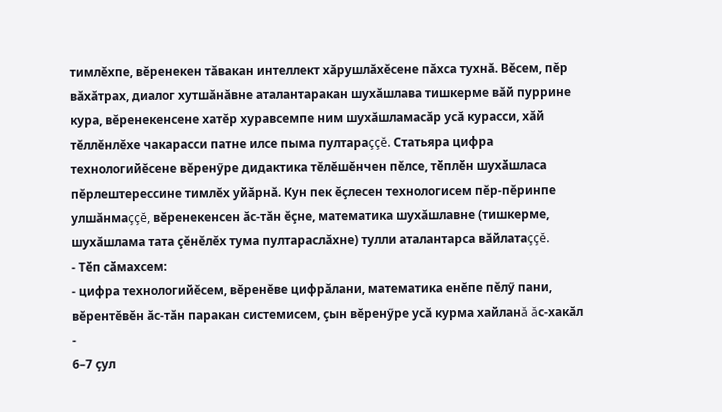тимлĕхпе, вĕренекен тăвакан интеллект хăрушлăхĕсене пăхса тухнă. Вĕсем, пĕр вăхăтрах, диалог хутшăнăвне аталантаракан шухăшлава тишкерме вăй пуррине кура, вĕренекенсене хатĕр хуравсемпе ним шухăшламасăр усă курасси, хăй тĕллĕнлĕхе чакарасси патне илсе пыма пултараççĕ. Статьяра цифра технологийĕсене вĕренӳре дидактика тĕлĕшĕнчен пĕлсе, тӗплӗн шухӑшласа пĕрлештерессине тимлĕх уйăрнă. Кун пек ĕçлесен технологисем пĕр-пĕринпе улшăнмаççĕ, вĕренекенсен ăс-тăн ĕçне, математика шухăшлавне (тишкерме, шухăшлама тата çĕнĕлĕх тума пултараслăхне) тулли аталантарса вăйлатаççĕ.
- Тӗп сӑмахсем:
- цифра технологийĕсем, вĕренĕве цифрăлани, математика енĕпе пĕлӳ пани, вĕрентĕвĕн ăс-тăн паракан системисем, çын вĕренӳре усă курма хайланă ăс-хакăл
-
6–7 ҫул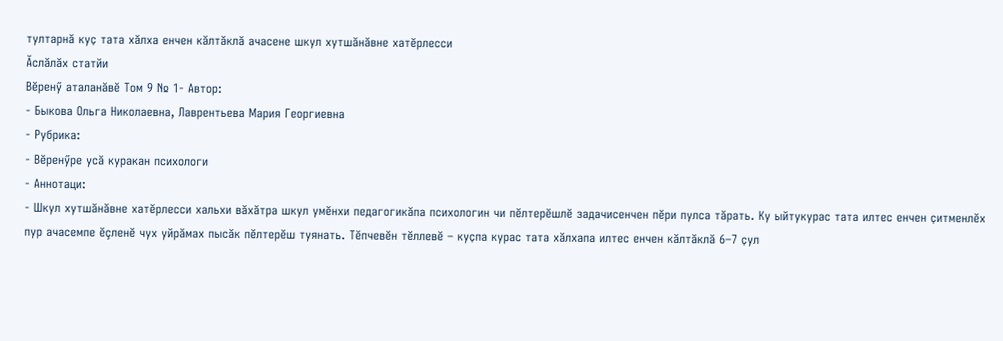тултарнă куҫ тата хăлха енчен кăлтăклă ачасене шкул хутшăнăвне хатĕрлесси
Ăслăлăх статйи
Вĕренӳ аталанăвĕ Том 9 № 1- Автор:
- Быкова Ольга Николаевна, Лаврентьева Мария Георгиевна
- Рубрика:
- Вӗренӳре усă куракан психологи
- Аннотаци:
- Шкул хутшăнăвне хатĕрлесси хальхи вăхăтра шкул умĕнхи педагогикăпа психологин чи пĕлтерĕшлĕ задачисенчен пĕри пулса тăрать. Ку ыйтукурас тата илтес енчен ҫитменлĕх пур ачасемпе ĕçленĕ чух уйрăмах пысăк пĕлтерĕш туянать. Тĕпчевĕн тĕллевĕ – куҫпа курас тата хăлхапа илтес енчен кăлтăклă 6–7 ҫул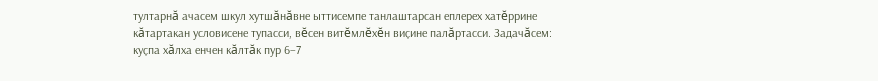тултарнă ачасем шкул хутшăнăвне ыттисемпе танлаштарсан еплерех хатĕррине кăтартакан условисене тупасси, вĕсен витĕмлĕхĕн виҫине палăртасси. Задачăсем: куҫпа хăлха енчен кăлтăк пур 6–7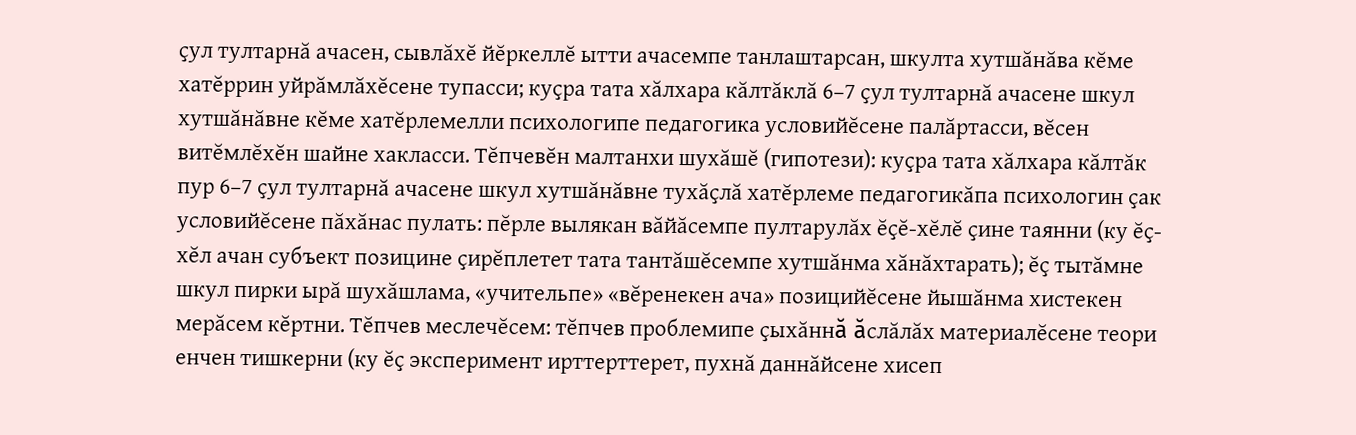ҫул тултарнă ачасен, сывлăхĕ йĕркеллĕ ытти ачасемпе танлаштарсан, шкулта хутшăнăва кĕме хатĕррин уйрăмлăхĕсене тупасси; куҫра тата хăлхара кăлтăклă 6–7 ҫул тултарнă ачасене шкул хутшăнăвне кĕме хатĕрлемелли психологипе педагогика условийĕсене палăртасси, вĕсен витĕмлĕхĕн шайне хакласси. Тĕпчевĕн малтанхи шухăшĕ (гипотези): куҫра тата хăлхара кăлтăк пур 6–7 ҫул тултарнă ачасене шкул хутшăнăвне тухăҫлă хатĕрлеме педагогикăпа психологин ҫак условийĕсене пăхăнас пулать: пĕрле вылякан вăйăсемпе пултарулăх ĕҫĕ-хĕлĕ ҫине таянни (ку ĕҫ-хĕл ачан субъект позицине ҫирĕплетет тата тантăшĕсемпе хутшăнма хăнăхтарать); ĕҫ тытăмне шкул пирки ырă шухăшлама, «учительпе» «вĕренекен ача» позицийĕсене йышăнма хистекен мерăсем кĕртни. Тĕпчев меслечĕсем: тĕпчев проблемипе ҫыхăннă ăслăлăх материалĕсене теори енчен тишкерни (ку ĕҫ эксперимент ирттерттерет, пухнă даннăйсене хисеп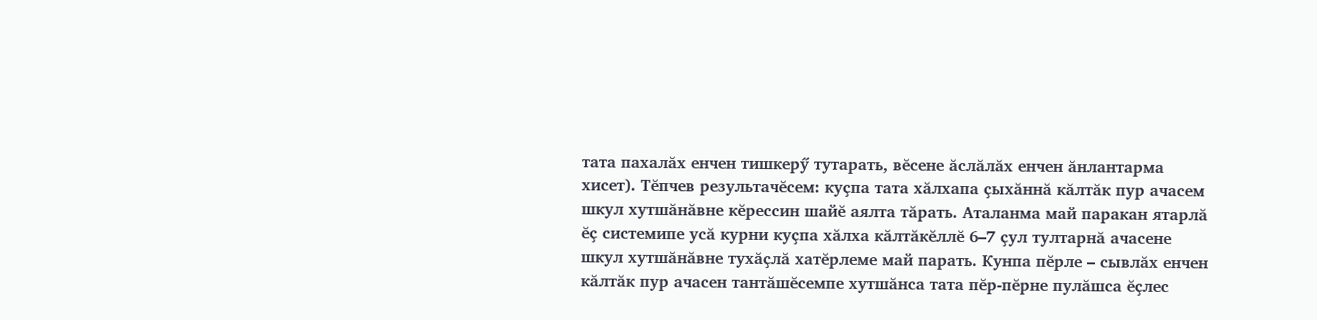тата пахалăх енчен тишкерӳ тутарать, вĕсене ăслăлăх енчен ăнлантарма хисет). Тĕпчев результачĕсем: куҫпа тата хăлхапа ҫыхăннă кăлтăк пур ачасем шкул хутшăнăвне кĕрессин шайĕ аялта тăрать. Аталанма май паракан ятарлă ĕҫ системипе усă курни куҫпа хăлха кăлтăкĕллĕ 6–7 ҫул тултарнă ачасене шкул хутшăнăвне тухăҫлă хатĕрлеме май парать. Кунпа пĕрле – сывлăх енчен кăлтăк пур ачасен тантăшĕсемпе хутшăнса тата пĕр-пĕрне пулăшса ĕҫлес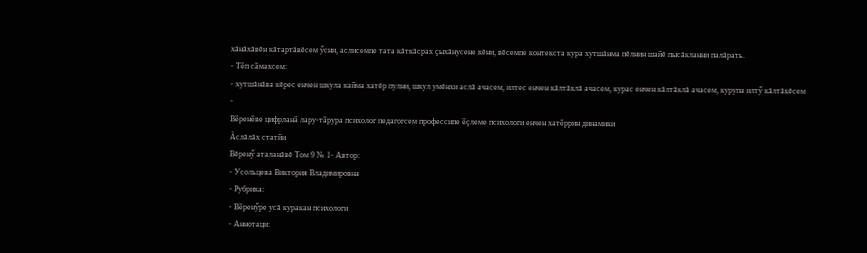хăнăхăвĕн кăтартăвĕсем ӳсни, аслисемпе тата кăткăсрах ҫыхăнусене кĕни, вĕсемпе контекста кура хутшăнма пĕлнин шайĕ пысăкланни палăрать.
- Тӗп сӑмахсем:
- хутшăнăва кĕрес енчен шкула кайма хатĕр пулни, шкул умĕнхи аслă ачасем, илтес енчен кăлтăклă ачасем, курас енчен кăлтăклă ачасем, курупа илтӳ кăлтăкĕсем
-
Вӗренӗве цифрланӑ лару-тӑрура психолог педагогсем профессипе ӗҫлеме психологи енчен хатӗррин динамики
Ăслăлăх статйи
Вĕренӳ аталанăвĕ Том 9 № 1- Автор:
- Усольцева Виктория Владимировна
- Рубрика:
- Вӗренӳре усă куракан психологи
- Аннотаци: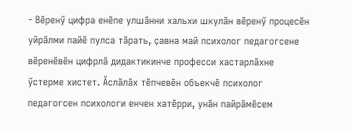- Вĕренӳ цифра енĕпе улшăнни хальхи шкулăн вĕренӳ процесĕн уйрăлми пайĕ пулса тăрать, ҫавна май психолог педагогсене вĕренĕвĕн цифрлă дидактикинче професси хастарлăхне ӳстерме хистет. Ăслăлăх тĕпчевĕн объекчĕ психолог педагогсен психологи енчен хатĕрри, унăн пайрăмĕсем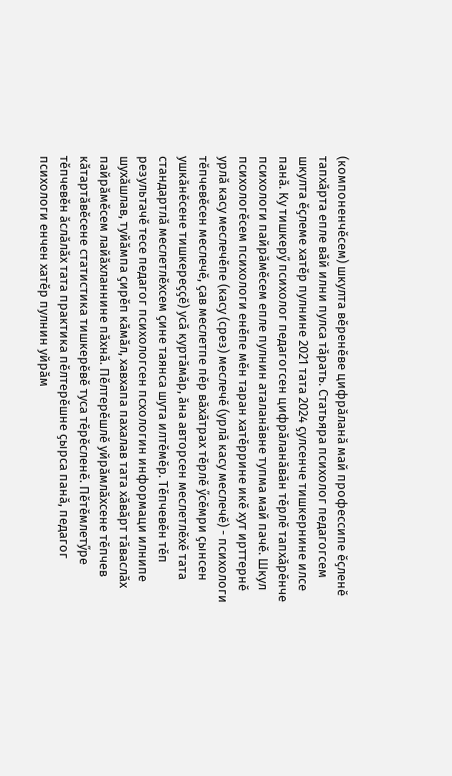(компоненчĕсем) шкулта вĕренĕве цифрăланă май профессипе ĕҫленĕ тапхăрта епле вăй илни пулса тăрать. Статьяра психолог педагогсем шкулта ĕҫлеме хатĕр пулнине 2021 тата 2024 ҫулсенче тишкернине илсе панă. Ку тишкерӳ психолог педагогсен цифрăланăвăн тĕрлĕ тапхăрĕнче психологи пайрăмĕсем епле пулнин аталанăвне тупма май пачĕ. Шкул психологĕсем психологи енĕпе мĕн таран хатĕррине икĕ хут ирттернĕ урлă касу меслечĕпе (касу (срез) меслечӗ (урлӑ касу меслечӗ) - психологи тӗпчевӗсен меслечӗ, ҫав меслетпе пӗр вӑхӑтрах тӗрлӗ ӳсӗмри ҫынсен ушкӑнӗсене тишкереҫҫӗ) усă куртăмăр, ăна авторсен меслетлĕхĕ тата стандартлă меслетлĕхсем ҫине таянса шута илтĕмĕр. Тĕпчевĕн тĕп результачĕ тесе педагог психологсен псхологин информаци илнипе шухăшлав, туйăмпа ҫирĕп кăмăл, хавхапа пахалав тата хăвăрт тăваслăх пайрăмĕсем лайăхланнине пăхнă. Пĕлтерĕшлĕ уйрăмлăхсене тĕпчев кăтартăвĕсене статистика тишкерĕвĕ туса тĕрĕсленĕ. Пĕтĕмлетӳре тĕпчевĕн ăслăлăх тата практика пĕлтерĕшне ҫырса панă, педагог психологи енчен хатĕр пулнин уйрăм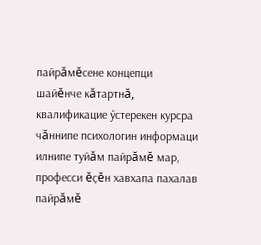пайрăмĕсене концепци шайĕнче кăтартнă, квалификацие ӳстерекен курсра чăннипе психологин информаци илнипе туйăм пайрăмĕ мар, професси ĕҫĕн хавхапа пахалав пайрăмĕ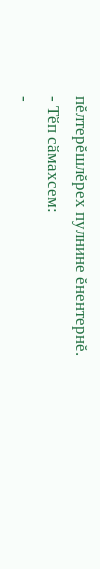пĕлтерĕшлĕрех пулнине ĕнентернĕ.
- Тӗп сӑмахсем:
-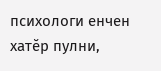психологи енчен хатĕр пулни,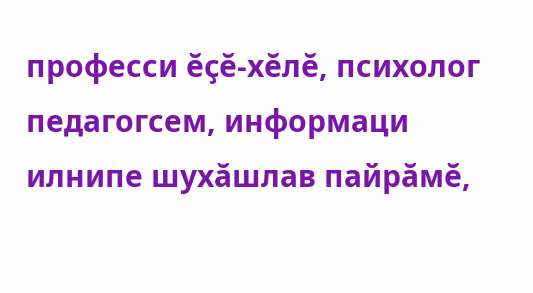професси ĕҫĕ-хĕлĕ, психолог педагогсем, информаци илнипе шухăшлав пайрăмĕ,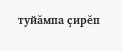туйăмпа ҫирĕп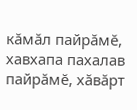кăмăл пайрăмĕ, хавхапа пахалав пайрăмĕ, хăвăрт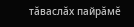тăваслăх пайрăмĕ